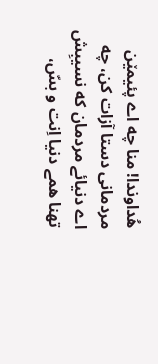هُداوندا! منا چه اے پئیمێن مردمانی دستا آزات کن، چه اے دنیائے مردمان که نسیبِش تهنا همے دنیا اِنت و بسّ،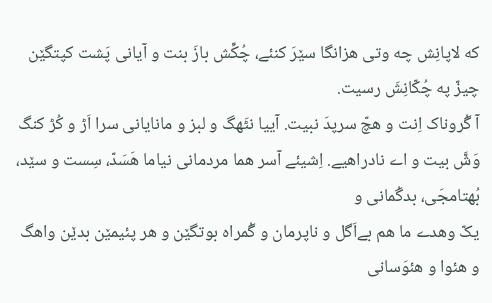که لاپانِش چه وتی هزانگا سێرَ کنئے، چُکِّش بازَ بنت و آیانی پَشت کپتگێن چیزّ په چُکّانِشَ رسیت.
آ گُروناک اِنت و هچّ سرپدَ نبیت. آییا نٹَهگ و لبز و مانایانی سرا اَڑ و کُڑ کنگ وَشَّ بیت و اے نادراهیے. اِشیئے آسر هما مردمانی نیاما هَسَدّ، سِست و سێد، بُهتامجَی، بدگُمانی و
یکّ وهدے ما هم بےاَگل و ناپرمان و گُمراه بوتگێن و هر پئیمێن بدێن واهگ و هئوا و هئوَسانی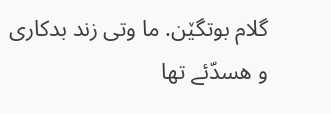گلام بوتگێن. ما وتی زند بدکاری و هسدّئے تها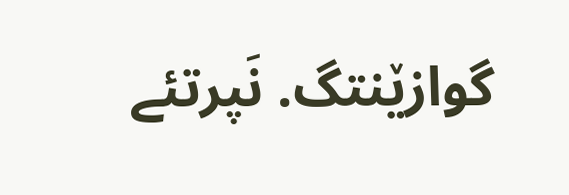گوازێنتگ. نَپرتئے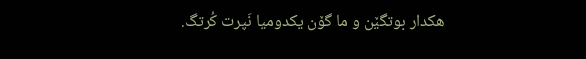هکدار بوتگێن و ما گۆن یکدومیا نَپرت کُرتگ.